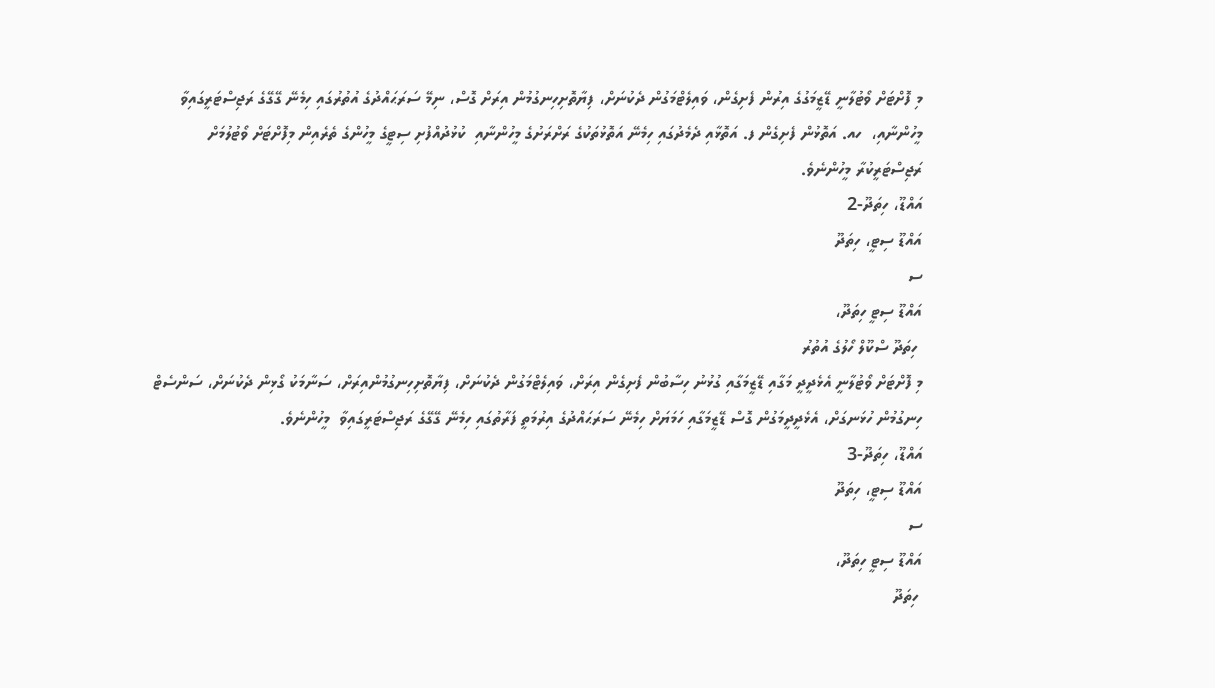މި ފޮށްޓަށް ވޯޓުލާނީ ޑޭޒީމަގުގެ އިރުން ފެށިގެން، ވައިލެޓްމަގުން ދެކުނަށް، ފިޔާތޮށިހިނގުމުން އިރަށް ގޮސް، ނިމޭ ސަރަޙައްދުގެ އުތުރުގައި ހިމެނޭ ގޭގޭގެ ރަޖިސްޓަރީގައިވާ  މީހުންނާއި،  ހއ. އަތޮޅުން ފެށިގެން ފ. އަތޮޅާއި ދެމެދުގައި ހިމެނޭ އަތޮޅުތަކުގެ ރަށްރަށުގެ މީހުންނާއި  ކުޅުދުއްފުށި ސިޓީގެ މީހުންގެ ތެރެއިން މިފޮށްޓަށް ވޯޓުލުމަށް ރަޖިސްޓަރީކުރާ މީހުންނެވެ.
އައްޑޫ، ހިތަދޫ-2
އައްޑޫ ސިޓީ، ހިތަދޫ
ސ
އައްޑޫ ސިޓީ ހިތަދޫ،
 ހިތަދޫ ސްކޫލް ހޯލުގެ އުތުރު
މި ފޮށްޓަށް ވޯޓުލާނީ އެޅެދީދީ މަގާއި ޑޭޒީމަގާއި ގުޅުނު ހިސާބުން ފެށިގެން އިރަށް، ވައިލެޓްމަގުން ދެކުނަށް، ފިޔާތޮށިހިނގުމުންއިރަށް، ސަނާމަކު ގޯޅިން ދެކުނަށް، ސަންސެޓް ހިނގުމުން ހުޅަނގަށް، އެޅެދީދީމަގުން ގޮސް ޑޭޒީމަގާއި ހަމަޔަށް ހިމެނޭ ސަރަޙައްދުގެ އިރުމަތީ ފަރާތުގައި ހިމެނޭ ގޭގޭގެ ރަޖިސްޓަރީގައިވާ  މީހުންނެވެ.
އައްޑޫ، ހިތަދޫ-3
އައްޑޫ ސިޓީ، ހިތަދޫ
ސ
އައްޑޫ ސިޓީ ހިތަދޫ،
 ހިތަދޫ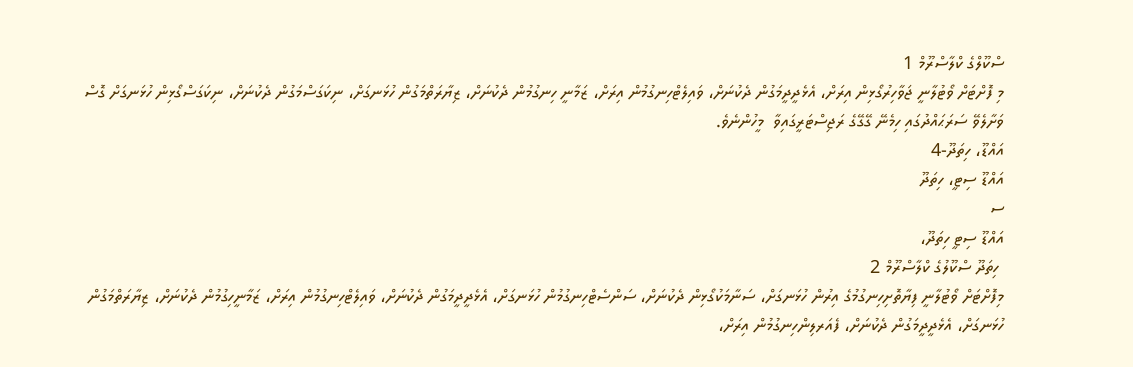ސްކޫލްގެ ކްލާސްރޫމް 1
މި ފޮށްޓަށް ވޯޓުލާނީ ޖަވާހިރުގޯޅިން އިރަށް، އެޅެދީދީމަގުން ދެކުނަށް، ވައިލެޓްހިނގުމުން އިރަށް، ޒަމާނީ ހިނގުމުން ދެކުނަށް، ޒިޔާރަތްމަގުން ހުޅަނގަށް، ނިކަގަސްމަގުން ދެކުނަށް، ނިކަގަސްގޯޅިން ހުޅަނގަށް ގޮސް ވަށާލެވޭ ސަރަޙައްދުގައި ހިމެނޭ ގޭގޭގެ ރަޖިސްޓަރީގައިވާ  މީހުންނެވެ.
އައްޑޫ، ހިތަދޫ-4
އައްޑޫ ސިޓީ، ހިތަދޫ
ސ
އައްޑޫ ސިޓީ ހިތަދޫ،
 ހިތަދޫ ސްކޫލުގެ ކްލާސްރޫމް 2
މިފޮށްޓަށް ވޯޓުލާނީ ފިޔާތޮށިހިނގުމުގެ އިރުން ހުޅަނގަށް، ސަނާމަކުގޯޅިން ދެކުނަށް، ސަންސެޓްހިނގުމުން ހުޅަނގަށް، އެޅެދީދީމަގުން ދެކުނަށް، ވައިލެޓްހިނގުމުން އިރަށް، ޒަމާނީހިގުމުން ދެކުނަށް، ޒިޔާރަތްމަގުން ހުޅަނގަށް، އެޅެދީދީމަގުން ދެކުނަށް، ފެއަރލިންހިނގުމުން އިރަށް،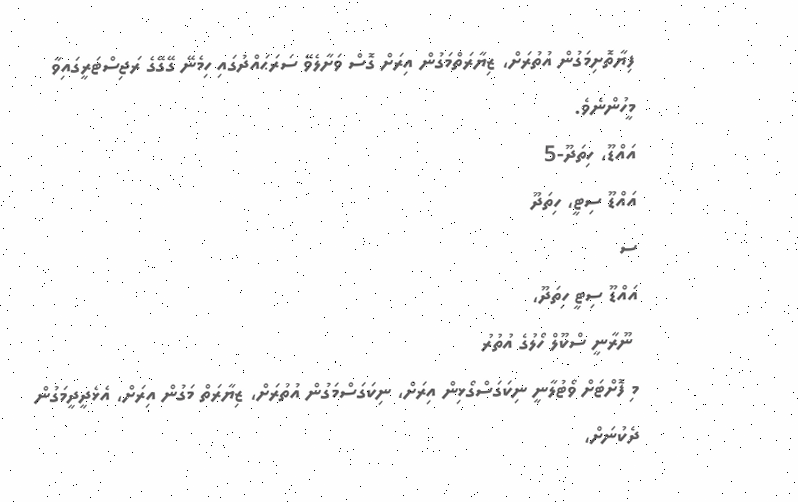ފިޔާތޮށިމަގުން އުތުރަށް، ޒިޔާރަތްމަގުން އިރަށް ގޮސް ވަށާލެވޭ ސަރަޙައްދުގައި ހިމެނޭ ގޭގޭގެ ރަޖިސްޓަރީގައިވާ  މީހުންނެވެ.
އައްޑޫ، ހިތަދޫ-5
އައްޑޫ ސިޓީ، ހިތަދޫ
ސ
އައްޑޫ ސިޓީ ހިތަދޫ،
 ނޫރާނީ ސްކޫލް ހޯލުގެ އުތުރު
މި ފޮށްޓަށް ވޯޓުލާނީ ނިކަގަސްގޯޅިން އިރަށް، ނިކަގަސްމަގުން އުތުރަށް، ޒިޔާރަތް މަގުން އިރަށް، އެޅެދީދީމަގުން ދެކުނަށް،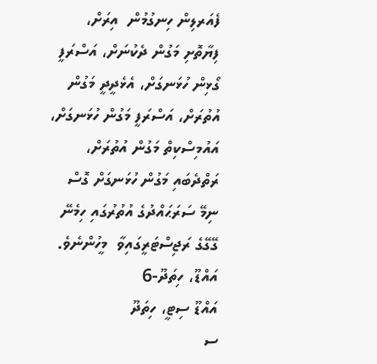ފެއަރލިން ހިނގުމުން  އިރަށް، ފިޔާތޮށި މަގުން ދެކުނަށް، އަސްރަފީ ގޯޅިން ހުޅަނގަށް، އެޅެދީދީ މަގުން އުތުރަށް، އަސްރަފީ މަގުން ހުޅަނގަށް، އައުމިސްކިތް މަގުން އުތުރަށް، ރަތްދެބައި މަގުން ހުޅަނގަށް ގޮސް ނިމޭ ސަރަޙައްދުގެ އުތުރުގައި ހިމެނޭ ގޭގޭގެ ރަޖިސްޓަރީގައިވާ  މީހުންނެވެ.
އައްޑޫ، ހިތަދޫ-6
އައްޑޫ ސިޓީ، ހިތަދޫ
ސ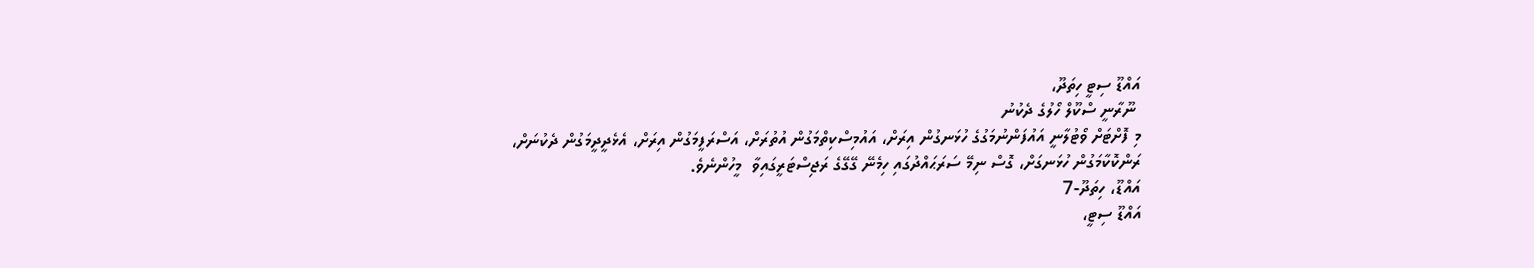އައްޑޫ ސިޓީ ހިތަދޫ،
 ނޫރާނީ ސްކޫލް ހޯލުގެ ދެކުނު
މި ފޮށްޓަށް ވޯޓުލާނީ އައުފަންނުމަގުގެ ހުޅަނގުން އިރަށް، އައުމިސްކިތްމަގުން އުތުރަށް، އަސްރަފީމަގުން އިރަށް، އެޅެދީދީމަގުން ދެކުނަށް، ރަންކޮކާމަގުން ހުޅަނގަށް، ގޮސް ނިމޭ ސަރަޙައްދުގައި ހިމެނޭ ގޭގޭގެ ރަޖިސްޓަރީގައިވާ  މީހުންނެވެ.
އައްޑޫ، ހިތަދޫ-7
އައްޑޫ ސިޓީ،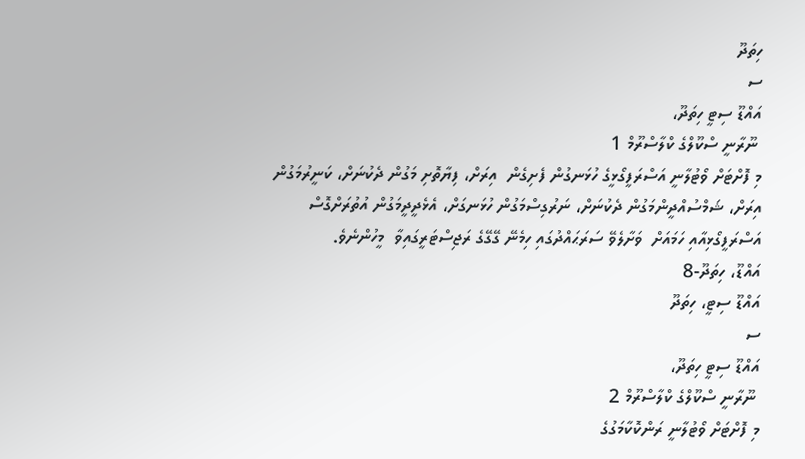ހިތަދޫ
ސ
އައްޑޫ ސިޓީ ހިތަދޫ،
 ނޫރާނީ ސްކޫލްގެ ކްލާސްރޫމް 1
މި ފޮށްޓަށް ވޯޓުލާނީ އަސްރަފީގޯޅީގެ ހުޅަނގުން ފެށިގެން  އިރަށް، ފިޔާތޮށި މަގުން ދެކުނަށް، ކަނީރުމަގުން އިރަށް، ޝަމްސުއްދީންމަގުން ދެކުނަށް، ނަރުގިސްމަގުން ހުޅަނގަށް، އެޅެދީދީމަގުން އުތުރަށްގޮސް އަސްރަފީގޯޅިއާއި ހަމައަށް  ވަށާލެވޭ ސަރަޙައްދުގައި ހިމެނޭ ގޭގޭގެ ރަޖިސްޓަރީގައިވާ  މީހުންނެވެ.
އައްޑޫ، ހިތަދޫ-8
އައްޑޫ ސިޓީ، ހިތަދޫ
ސ
އައްޑޫ ސިޓީ ހިތަދޫ،
 ނޫރާނީ ސްކޫލްގެ ކްލާސްރޫމް 2
މި ފޮށްޓަށް ވޯޓުލާނީ ރަންކޮކާމަގުގެ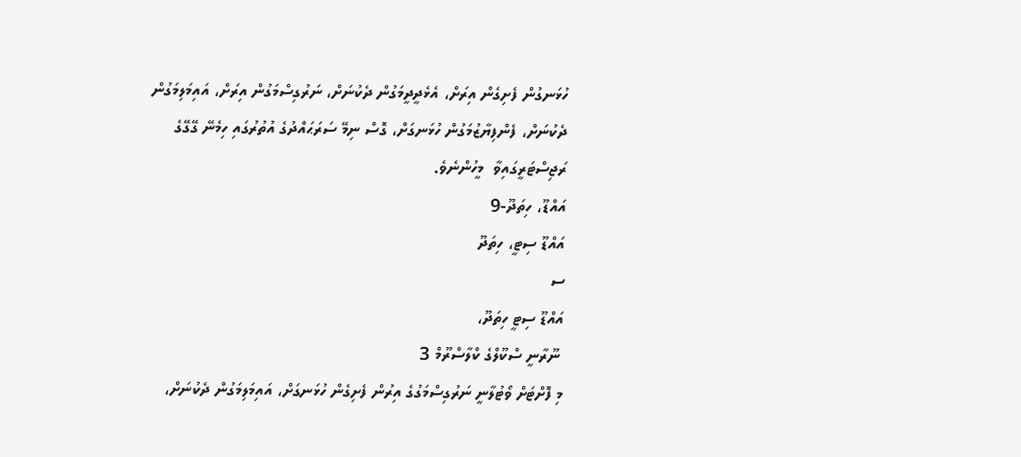ހުޅަނގުން ފެށިގެން އިރަށް، އެޅެދީދީމަގުން ދެކުނަށް، ނަރުގިސްމަގުން އިރަށް، އައިމަލިމަގުން ދެކުނަށް، ފެންފިޔާޒުމަގުން ހުޅަނގަށް، ގޮސް ނިމޭ ސަރަޙައްދުގެ އުތުރުގައި ހިމެނޭ ގޭގޭގެ ރަޖިސްޓަރީގައިވާ  މީހުންނެވެ.
އައްޑޫ، ހިތަދޫ-9
އައްޑޫ ސިޓީ، ހިތަދޫ
ސ
އައްޑޫ ސިޓީ ހިތަދޫ،
 ނޫރާނީ ސްކޫލްގެ ކްލާސްރޫމް 3
މި ފޮށްޓަށް ވޯޓުލާނީ ނަރުގިސްމަގުގެ އިރުން ފެށިގެން ހުޅަނގަށް، އައިމަލިމަގުން ދެކުނަށް،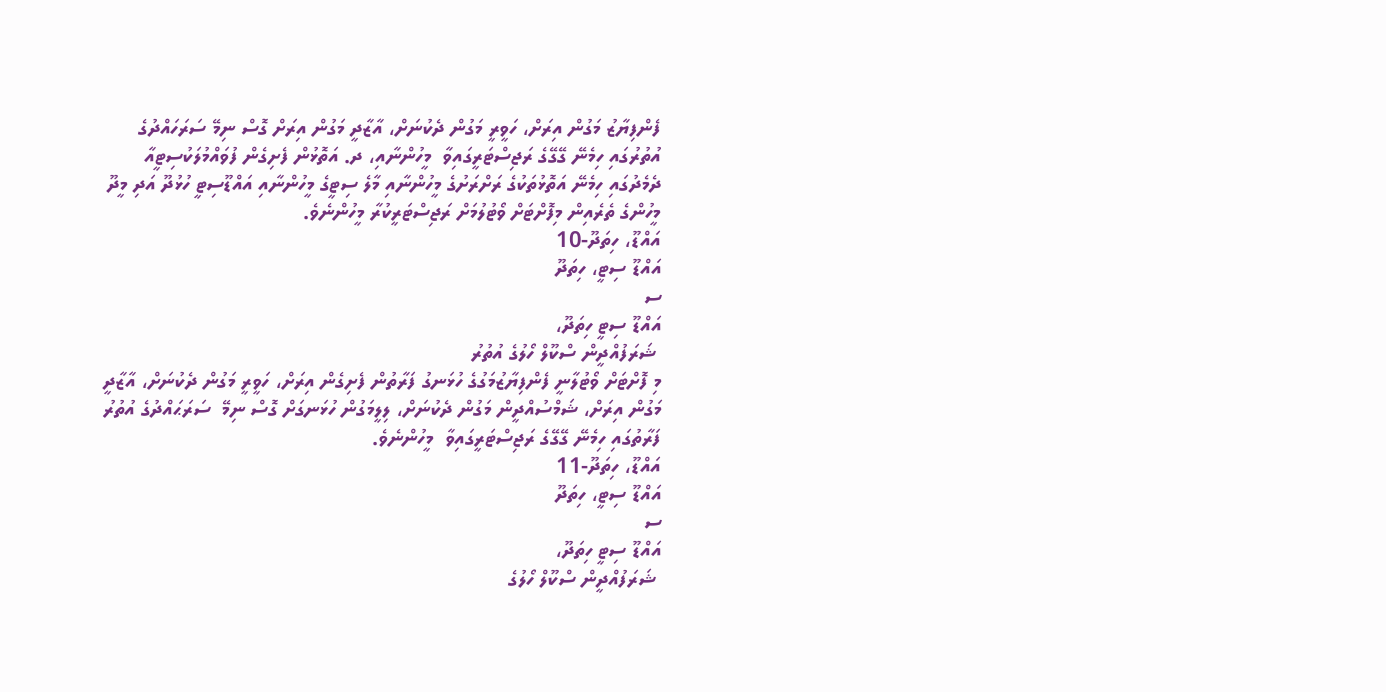ފެންފިޔާޒު މަގުން އިރަށް، ހަވީރީ މަގުން ދެކުނަށް، އާޒާދީ މަގުން އިރަށް ގޮސް ނިމޭ ސަރަހައްދުގެ އުތުރުގައި ހިމެނޭ ގޭގޭގެ ރަޖިސްޓަރީގައިވާ  މީހުންނާއި، ދ. އަތޮޅުން ފެށިގެން ފުވައްމުލަކުސިޓީއާ ދެމެދުގައި ހިމެނޭ އަތޮޅުތަކުގެ ރަށްރަށުގެ މީހުންނާއި މާލެ ސިޓީގެ މީހުންނާއި އައްޑޫސިޓީ ހުޅުދޫ އަދި މީދޫ މީހުންގެ ތެރެއިން މިފޮށްޓަށް ވޯޓުލުމަށް ރަޖިސްޓަރީކުރާ މީހުންނެވެ.
އައްޑޫ، ހިތަދޫ-10
އައްޑޫ ސިޓީ، ހިތަދޫ
ސ
އައްޑޫ ސިޓީ ހިތަދޫ،
 ޝަރަފުއްދީން ސްކޫލް ހޯލުގެ އުތުރު
މި ފޮށްޓަށް ވޯޓުލާނީ ފެންފިޔާޒުމަގުގެ ހުޅަނގު ފަރާތުން ފެށިގެން އިރަށް، ހަވީރީ މަގުން ދެކުނަށް، އާޒާދީ މަގުން އިރަށް، ޝަމްސުއްދީން މަގުން ދެކުނަށް، ލިލީމަގުން ހުޅަނގަށް ގޮސް ނިމޭ  ސަރަޙައްދުގެ އުތުރު ފަރާތުގައި ހިމެނޭ ގޭގޭގެ ރަޖިސްޓަރީގައިވާ  މީހުންނެވެ.
އައްޑޫ، ހިތަދޫ-11
އައްޑޫ ސިޓީ، ހިތަދޫ
ސ
އައްޑޫ ސިޓީ ހިތަދޫ،
 ޝަރަފުއްދީން ސްކޫލް ހޯލުގެ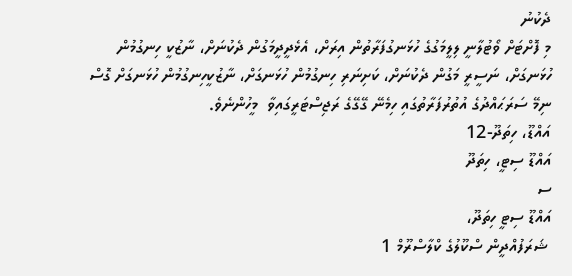ދެކުނު
މި ފޮށްޓަށް ވޯޓުލާނީ ލިލީމަގުގެ ހުޅަނގުފަރާތުން އިރަށް، އެޅެދީދީމަގުން ދެކުނަށް، ނާޒުކީ ހިނގުމުން ހުޅަނގަށް، ނަސީރީ މަގުން ދެކުނަށް، ކަށިނަރި ހިނގުމުން ހުޅަނގަށް، ނާޒުކީހިނގުމުން ހުޅަނގަށް ގޮސް ނިމޭ ސަރަޙައްދުގެ އުތުރުފަރާތުގައި ހިމެނޭ ގޭގޭގެ ރަޖިސްޓަރީގައިވާ  މީހުންނެވެ.
އައްޑޫ، ހިތަދޫ-12
އައްޑޫ ސިޓީ، ހިތަދޫ
ސ
އައްޑޫ ސިޓީ ހިތަދޫ،
 ޝަރަފުއްދީން ސްކޫލުގެ ކްލާސްރޫމް 1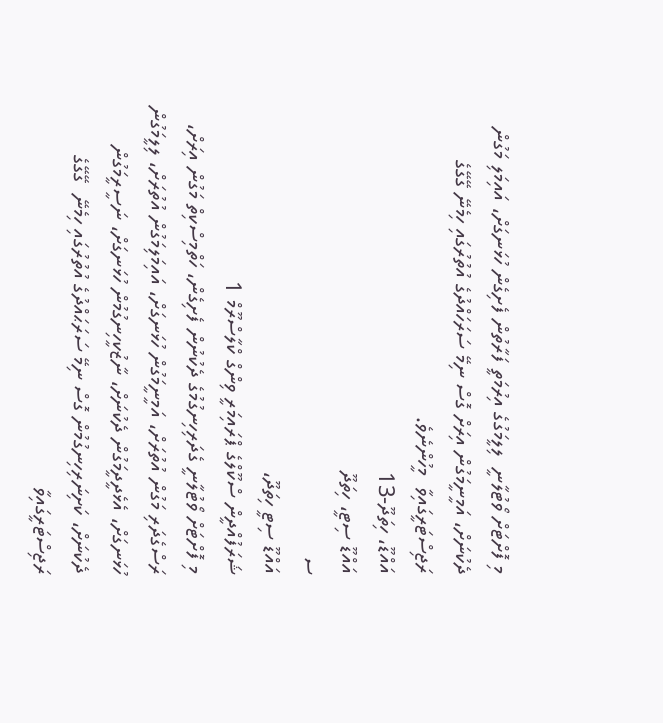މި ފޮށްޓަށް ވޯޓުލާނީ  ލިލީމަގުގެ އިރުމަތީ ފަރާތުން ފެށިގެން ހުޅަނގަށް، އައިމަލި މަގުން ދެކުނަށް، އަމީނީމަގުން އިރަށް ގޮސް ނިމޭ ސަރަހައްދުގެ އުތުރުގައި ހިމެނޭ ގޭގޭގެ ރަޖިސްޓަރީގައިވާ  މީހުންނެވެ.
އައްޑޫ، ހިތަދޫ-13
އައްޑޫ ސިޓީ، ހިތަދޫ
ސ
އައްޑޫ ސިޓީ ހިތަދޫ،
ޝަރަފުއްދީން ސްކޫލްގެ ޕްރައިމަރީ ވިންގް ކްލާސްރޫމް 1
މި ފޮށްޓަށް ވޯޓުލާނީ ގެދަރިހިނގުމުގެ ދެކުނުން ފެށިގެން، ހަތްމިސްކިތް މަގުން އިރަށް، ރަސްގެދަރި މަގުން އުތުރަށް، އަމީނީމަގުން ހުޅަނގަށް، އައިމަލިމަގުން އުތުރަށް، ލިލީމަގުން ހުޅަނގަށް، އެޅެދީދީމަގުން ދެކުނަށް، ނާޒުކީހިނގުމުން ހުޅަނގަށް، ނަސީރީމަގުން ދެކުނަށް، ކަށިނަރިހިނގުމުން ގޮސް ނިމޭ ސަރަޙައްދުގެ އުތުރުގައި ހިމެނޭ  ގޭގޭގެ ރަޖިސްޓަރީގައިވާ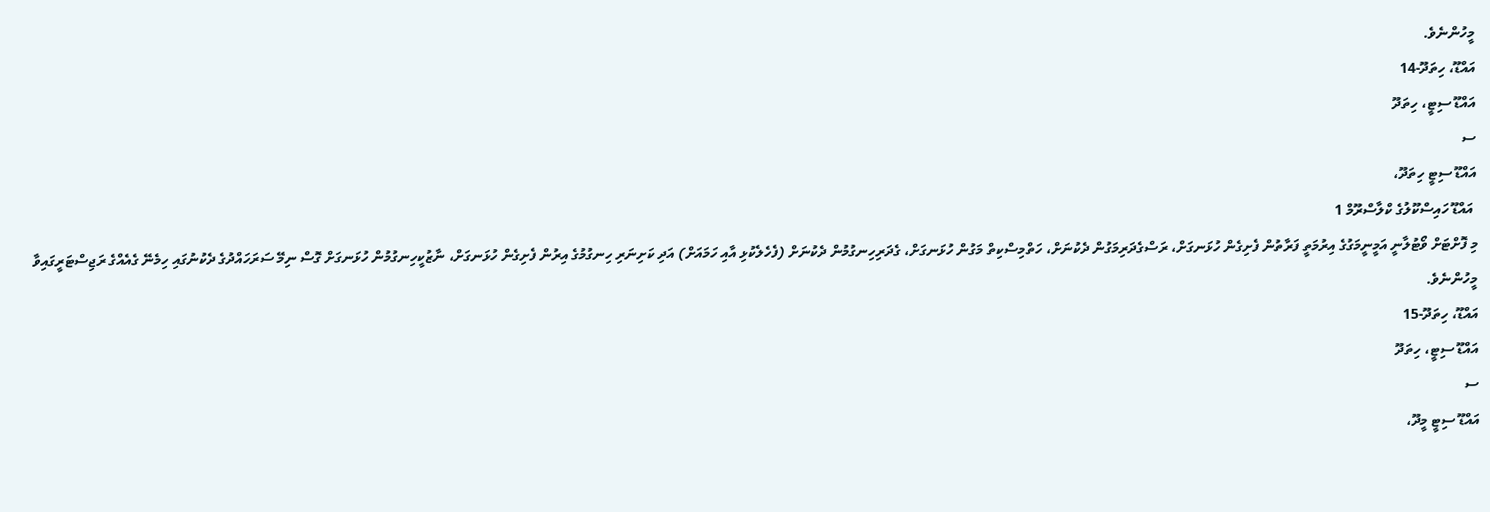މީހުންނެވެ.
އައްޑޫ، ހިތަދޫ-14
އައްޑޫ ސިޓީ، ހިތަދޫ
ސ
އައްޑޫ ސިޓީ ހިތަދޫ،
 އައްޑޫ ހައިސްކޫލުގެ ކްލާސްރޫމް 1
މި ފޮށްޓަށް ވޯޓުލާނީ އަމީނީމަގުގެ އިރުމަތީ ފަރާތުން ފެށިގެން ހުޅަނގަށް، ރަސްގެދަރިމަގުން ދެކުނަށް، ހަތްމިސްކިތް މަގުން ހުޅަނގަށް، ގެދަރިހިނގުމުން ދެކުނަށް (ފެހެލެކުޅި އާއި ހަމައަށް) އަދި ކަށިނަރި ހިނގުމުގެ އިރުން ފެށިގެން ހުޅަނގަށް، ނާޒުކީހިނގުމުން ހުޅަނގަށް ގޮސް ނިމޭ ސަރަހައްދުގެ ދެކުނުގައި ހިމެނޭ ގެއެއްގެ ރަޖިސްޓަރީގައިވާ މީހުންނެވެ.
އައްޑޫ، ހިތަދޫ-15
އައްޑޫ ސިޓީ، ހިތަދޫ
ސ
އައްޑޫ ސިޓީ މީދޫ،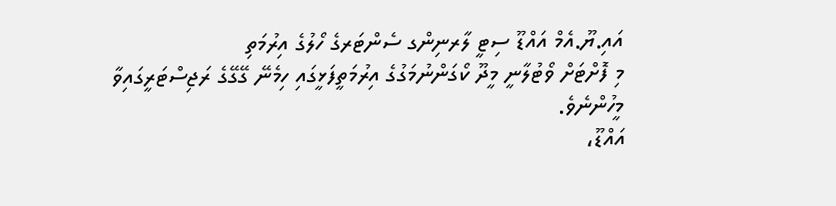އައި.ޔޫ.އެމް އައްޑޫ ސިޓީ ލާރނިންގ ސެންޓަރގެ ހޯލުގެ އިރުމަތި
މި ފޮށްޓަށް ވޯޓުލާނީ މީދޫ ކޯގަންނުމަގުގެ އިރުމަތީފަޅީގައި ހިމެނޭ ގޭގޭގެ ރަޖިސްޓަރީގައިވާ މީހުންނެވެ.
އައްޑޫ،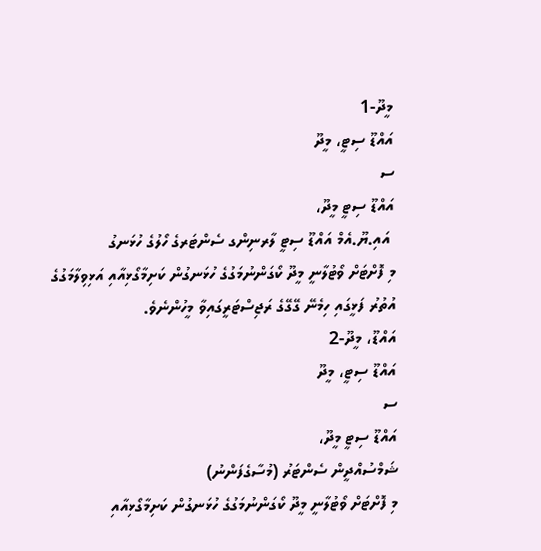މީދޫ-1
އައްޑޫ ސިޓީ، މީދޫ
ސ
އައްޑޫ ސިޓީ މީދޫ،
 އައި.ޔޫ.އެމް އައްޑޫ ސިޓީ ލާރނިންގ ސެންޓަރގެ ހޯލުގެ ހުޅަނގު
މި ފޮށްޓަށް ވޯޓުލާނީ މީދޫ ކޯގަންނުމަގުގެ ހުޅަނގުން ކަށިމާގޯޅިއާއި އަޅިވިލާމަގުގެ އުތުރު ފަޅީގައި ހިމެނޭ ގޭގޭގެ ރަޖިސްޓަރީގައިވާ މީހުންނެވެ.
އައްޑޫ، މީދޫ-2
އައްޑޫ ސިޓީ، މީދޫ
ސ
އައްޑޫ ސިޓީ މީދޫ،
ޝަމްސުއްދީން ސެންޓަރު (މުސާގެފަންނު)
މި ފޮށްޓަށް ވޯޓުލާނީ މީދޫ ކޯގަންނުމަގުގެ ހުޅަނގުން ކަށިމާގޯޅިއާއި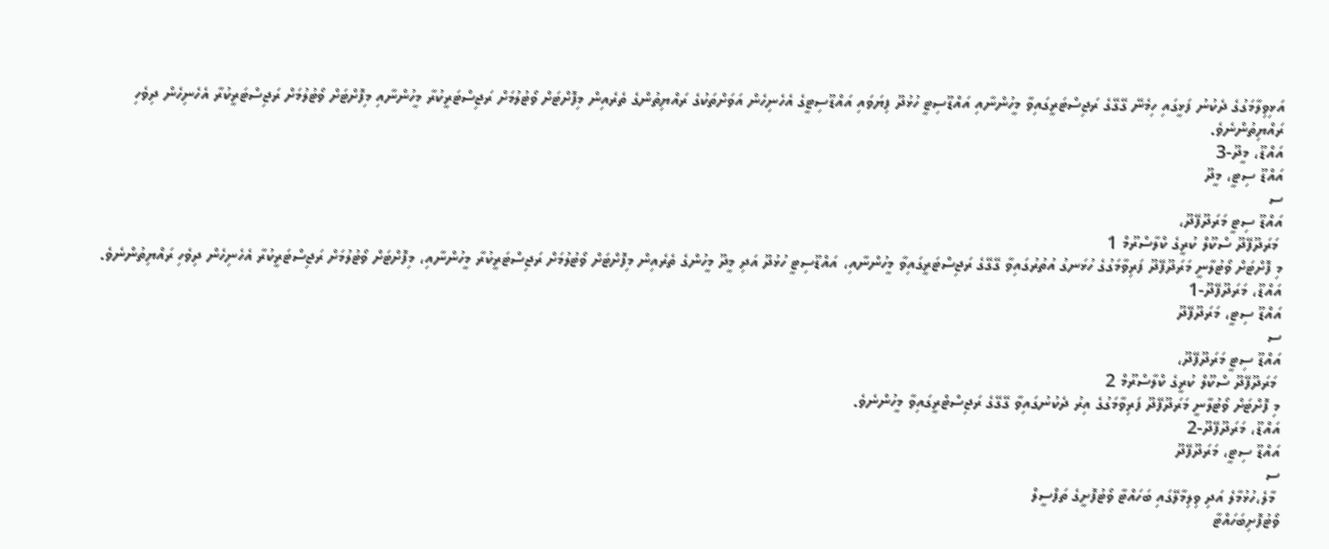އަޅިވިލާމަގުގެ ދެކުނު ފަޅީގައި ހިމެނޭ ގޭގޭގެ ރަޖިސްޓަރީގައިވާ މީހުންނާއި އައްޑޫސިޓީ ހުޅުދޫ ފިޔަވައި އައްޑޫސިޓީގެ އެހެނިހެން އަވަށްތަކުގެ ރައްޔިތުންގެ ތެރެއިން މިފޮށްޓަށް ވޯޓުލުމަށް ރަޖިސްޓަރީކުރާ މީހުންނާއި މިފޮށްޓަށް ވޯޓުލުމަށް ރަޖިސްޓަރީކުރާ އެހެނިހެން ދިވެހި ރައްޔިތުންނެވެ.
އައްޑޫ، މީދޫ-3
އައްޑޫ ސިޓީ، މީދޫ
ސ
އައްޑޫ ސިޓީ މަރަދޫފޭދޫ،
 މަރަދޫފޭދޫ ސްކޫލް ކުރީގެ ކްލާސްރޫމް 1
މި ފޮށްޓަށް ވޯޓުލާނީ މަރަދޫފޭދޫ ފަރިވާމަގުގެ ހުޅަނގު އުތުރުގައިވާ ގޭގޭގެ ރަޖިސްޓަރީގައިވާ މީހުންނާއި، އައްޑޫސިޓީ ހުޅުދޫ އަދި މީދޫ މީހުންގެ ތެރެއިން މިފޮށްޓަށް ވޯޓުލުމަށް ރަޖިސްޓަރީކުރާ މީހުންނާއި، މިފޮށްޓަށް ވޯޓުލުމަށް ރަޖިސްޓަރީކުރާ އެހެނިހެން ދިވެހި ރައްޔިތުންނެވެ.
އައްޑޫ، މަރަދޫފޭދޫ-1
އައްޑޫ ސިޓީ، މަރަދޫފޭދޫ
ސ
އައްޑޫ ސިޓީ މަރަދޫފޭދޫ،
 މަރަދޫފޭދޫ ސްކޫލް ކުރީގެ ކްލާސްރޫމް 2
މި ފޮށްޓަށް ވޯޓުލާނީ މަރަދޫފޭދޫ ފަރިވާމަގުގެ އިރު ދެކުނުގައިވާ ގޭގޭގެ ރަޖިސްޓްރީގައިވާ މީހުންނެވެ.
އައްޑޫ، މަރަދޫފޭދޫ-2
އައްޑޫ ސިޓީ، މަރަދޫފޭދޫ
ސ
 މާލެ،ހުޅުމާލެ އަދި ވިލިމާލޭގައި ބަހައްޓާ ވޯޓުފޮށީގެ ތަފްސީލް
ވޯޓުފޮށިބަހައްޓާ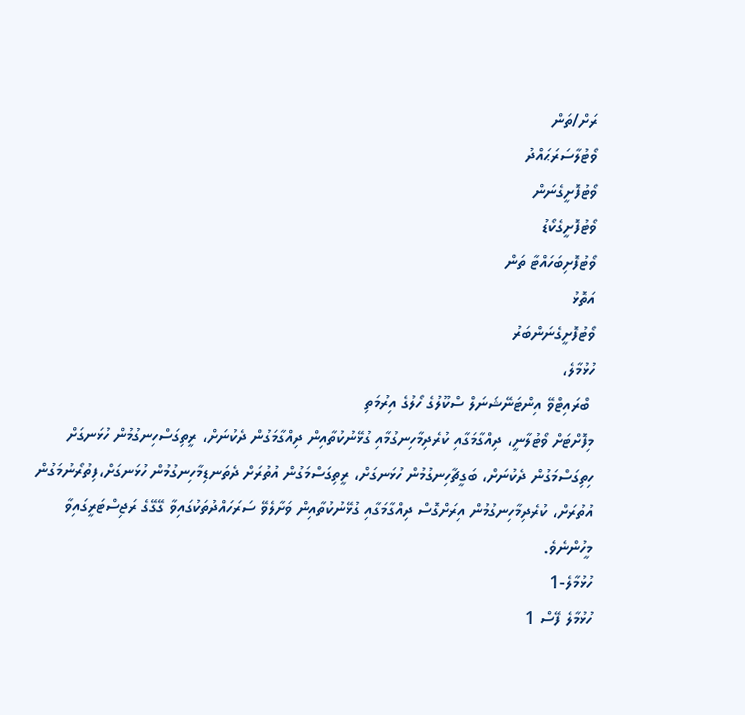ރަށް/ތަން
ވޯޓުލާސަރަޙައްދު
ވޯޓުފޮށީގެނަން
ވޯޓުފޮށީގެކޯޑު
ވޯޓުފޮށިބަހައްޓާ ތަން
އަތޮޅު
ވޯޓުފޮށީގެނަންބަރު
ހުޅުމާލެ،
 ބްރައިޓްވޭ އިންޓަނޭޝަނަލް ސްކޫލުގެ ހޯލުގެ އިރުމަތި
މިފޮށްޓަށް ވޯޓުލާނީ، ދިއްގާމަގާއި ކުރެދިމާހިނގުމާއި ގުޅޭނުކުތާއިން ދިއްގާމަގުން ދެކުނަށް، ރީތިގަސްހިނގުމުން ހުޅަނގަށް ހިތިގަސްމަގުން ދެކުނަށް، ބަގީޗާހިނގުމުން ހުޅަނގަށް، ރީތިގަސްމަގުން އުތުރަށް ދެތަނޑިމާހިނގުމުން ހުޅަނގަށް،ފިތުރޯނުމަގުން  އުތުރަށް، ކުރެދިމާހިނގުމުން އިރަށްގޮސް ދިއްގާމަގާއި ގުޅޭނުކުތާއިން ވަށާލެވޭ ސަރަހައްދުތަކުގައިވާ ގޭގޭގެ ރަޖިސްޓަރީގައިވާ މީހުންނެވެ.
ހުޅުމާލެ-1
ހުޅުމާލެ ފޭސް 1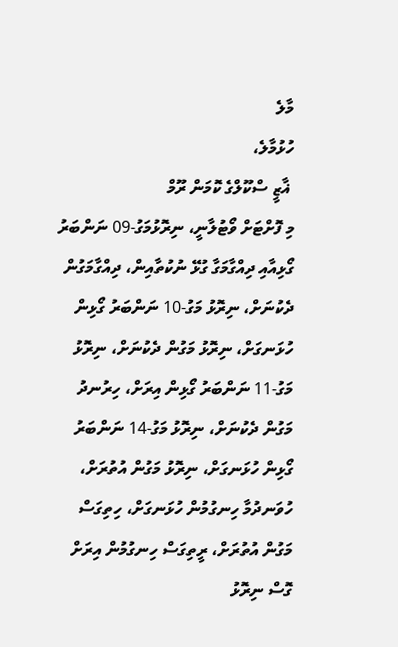މާލެ
ހުޅުމާލެ،
 ޣާޒީ ސްކޫލްގެ ކޮމަން ރޫމް
މި ފޮށްޓަށް ވޯޓުލާނީ، ނިރޮޅުމަގު-09 ނަންބަރު ގޯޅިއާއި ދިއްގާމަގާ ގުޅޭ ނުކުތާއިން، ދިއްގާމަގުން ދެކުނަށް، ނިރޮޅު މަގު-10 ނަންބަރު ގޯޅިން ހުޅަނގަށް، ނިރޮޅު މަގުން ދެކުނަށް، ނިރޮޅު މަގު-11 ނަންބަރު ގޯޅިން އިރަށް، ހިރުނދު މަގުން ދެކުނަށް، ނިރޮޅު މަގު-14 ނަންބަރު ގޯޅިން ހުޅަނގަށް، ނިރޮޅު މަގުން އުތުރަށް، ހުވަނދުމާ ހިނގުމުން ހުޅަނގަށް، ހިތިގަސް މަގުން އުތުރަށް، ރީތިގަސް ހިނގުމުން އިރަށް ގޮސް ނިރޮޅު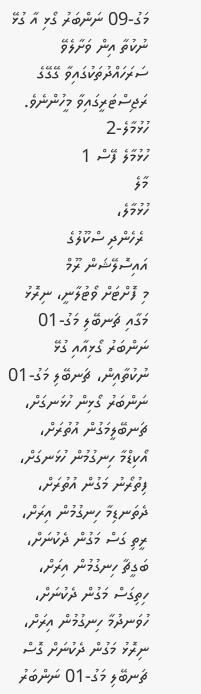މަގު-09 ނަންބަރު ގޯޅި އާ ގުޅޭ ނުކުތާ އިން ވަށާލެވޭ ސަރަހައްދުތަކުގައިވާ ގޭގޭގެ ރަޖިސްޓަރީގައިވާ މީހުންނެވެ.
ހުޅުމާލެ-2
ހުޅުމާލެ ފޭސް 1
މާލެ
ހުޅުމާލެ،
 ރެހެންދި ސްކޫލުގެ އައިސޮލޭޝަން ރޫމް
މި ފޮށްޓަށް ވޯޓުލާނީ، ނިރޮޅު މަގާއި ޗަނބޭލި މަގު-01 ނަންބަރު ގޯޅިއާއި ގުޅޭ ނުކުތާއިން، ޗަނބޭލި މަގު-01 ނަންބަރު ގޯޅިން ހުޅަނގަށް، ޗަނބޭލީމަގުން އުތުރަށް، އޯކިޑްމާ ހިނގުމުން ހުޅަނގަށް، ފިތުރޯނު މަގުން އުތުރަށް، ދެތަނޑިމާ ހިނގުމުން އިރަށް، ރީތި ގަސް މަގުން ދެކުނަށް، ބަގީޗާ ހިނގުމުން އިރަށް، ހިތިގަސް މަގުން ދެކުނަށް، ހުވަނދުމާ ހިނގުމުން އިރަށް، ނިރޮޅު މަގުން ދެކުނަށް ގޮސް ޗަނބޭލި މަގު-01 ނަންބަރު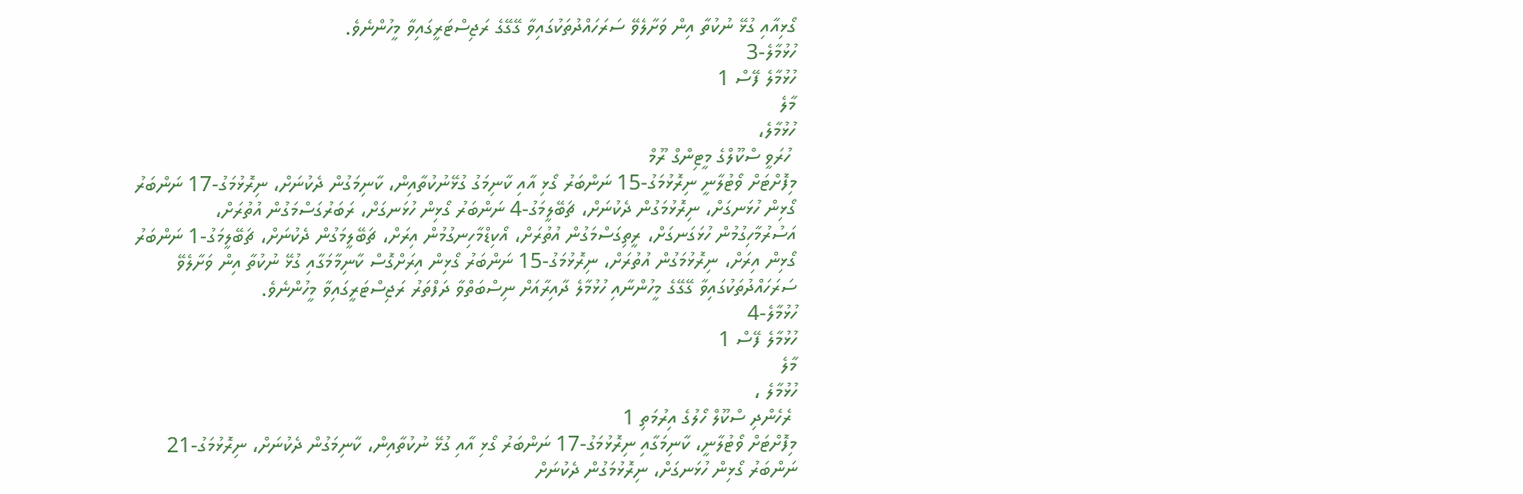ގޯޅިއާއި ގުޅޭ ނުކުތާ އިން ވަށާލެވޭ ސަރަހައްދުތަކުގައިވާ ގޭގޭގެ ރަޖިސްޓަރީގައިވާ މީހުންނެވެ.
ހުޅުމާލެ-3
ހުޅުމާލެ ފޭސް 1
މާލެ
ހުޅުމާލެ،
 ހުރަވީ ސްކޫލްގެ މީޓިންގް ރޫމް
މިފޮށްޓަށް ވޯޓުލާނީ ނިރޮޅުމަގު-15 ނަންބަރު ގޯޅި އާއި ކާނިމަގު ގުޅޭނުކުތާއިން، ކާނިމަގުން ދެކުނަށް، ނިރޮޅުމަގު-17 ނަންބަރު ގޯޅިން ހުޅަނގަށް، ނިރޮޅުމަގުން ދެކުނަށް، ޗަބޭލީމަގު-4 ނަންބަރު ގޯޅިން ހުޅަނގަށް، ރަބަރުގަސްމަގުން އުތުރަށް، އަސުރުމާހިގުމުން ހުޅަގަނގަށް، ރީތިގަސްމަގުން އުތުރަށް، އޯކިޑްމާހިނގުމުން އިރަށް، ޗަބޭލީމަގުން ދެކުނަށް، ޗަބޭލީމަގު-1 ނަންބަރު ގޯޅިން އިރަށް، ނިރޮޅުމަގުން އުތުރަށް، ނިރޮޅުމަގު-15 ނަންބަރު ގޯޅިން އިރަށްގޮސް ކާނިމާމަގާއި ގުޅޭ ނުކުތާ އިން ވަށާލެވޭ ސަރަހައްދުތަކުގައިވާ ގޭގޭގެ މީހުންނާއި ހުޅުމާލެ ދާއިރާއަށް ނިސްބަތްވާ ދަފްތަރު ރަޖިސްޓަރީގައިވާ މީހުންނެވެ.
ހުޅުމާލެ-4
ހުޅުމާލެ ފޭސް 1
މާލެ
ހުޅުމާލެ ،
 ރެހެންދި ސްކޫލް ހޯލުގެ އިރުމަތި 1
މިފޮށްޓަށް ވޯޓުލާނީ، ކާނިމަގާއި ނިރޮޅުމަގު-17 ނަންބަރު ގޯޅި އާއި ގުޅޭ ނުކުތާއިން، ކާނިމަގުން ދެކުނަށް، ނިރޮޅުމަގު-21 ނަންބަރު ގޯޅިން ހުޅަނގަށް، ނިރޮޅުމަގުން ދެކުނަށް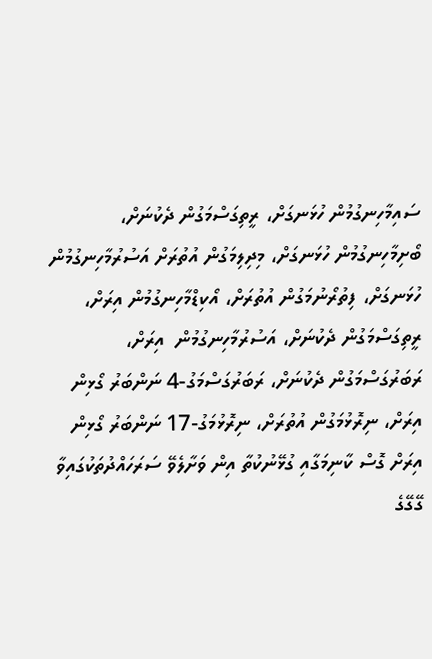ސައިމާހިނގުމުން ހުޅަނގަށް، ރީތިގަސްމަގުން ދެކުނަށް، ބޯށިމާހިނގުމުން ހުޅަނގަށް، މިދިލިމަގުން އުތުރަށް އަސުރުމާހިނގުމުން ހުޅަނގަށް، ފިތުރޯނުމަގުން އުތުރަށް، އޯކިޑްމާހިނގުމުން އިރަށް، ރީތިގަސްމަގުން ދެކުނަށް، އަސުރުމާހިނގުމުން  އިރަށް، ރަބަރުގަސްމަގުން ދެކުނަށް، ރަބަރުގަސްމަގު-4 ނަންބަރު ގޯޅިން އިރަށް، ނިރޮޅުމަގުން އުތުރަށް، ނިރޮޅުމަގު-17 ނަންބަރު ގޯޅިން އިރަށް ގޮސް ކާނިމަގާއި ގުޅޭނުކުތާ އިން ވަށާލެވޭ ސަރަހައްދުތަކުގައިވާ ގޭގޭގެ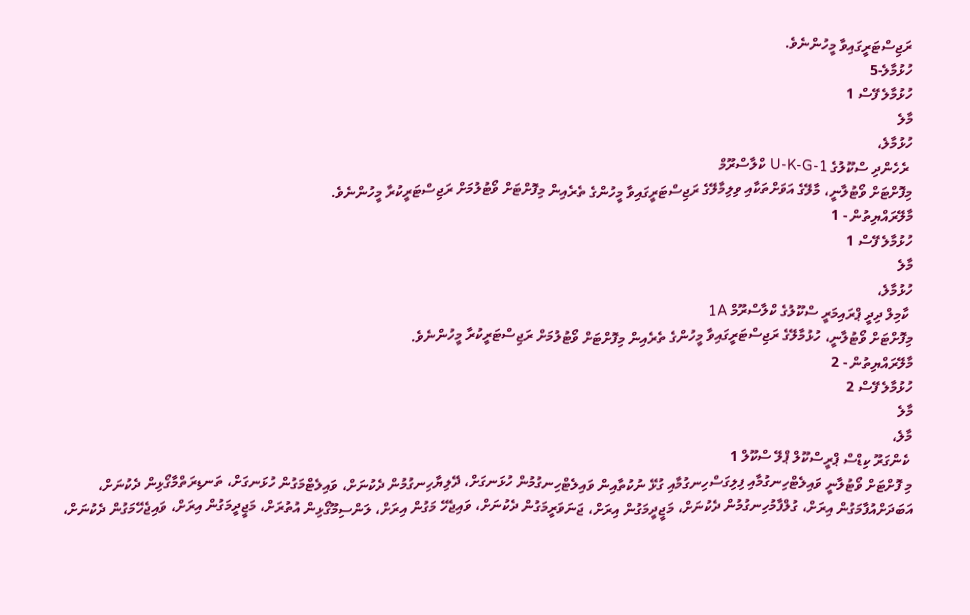ރަޖިސްޓަރީގައިވާ މީހުންނެވެ.
ހުޅުމާލެ-5
ހުޅުމާލެ ފޭސް 1
މާލެ
ހުޅުމާލެ،
 ރެހެންދި ސްކޫލުގެ U-K-G-1 ކްލާސްރޫމް
މިފޮށްޓަށް ވޯޓުލާނީ، މާލޭގެ އަވަށްތަކާއި ވިލިމާލޭގެ ރަޖިސްޓަރީގައިވާ މީހުންގެ ތެރެއިން މިފޮށްޓަށް ވޯޓުލުމަށް ރަޖިސްޓަރީކުރާ މީހުންނެވެ.
މާލޭރައްޔިތުން - 1
ހުޅުމާލެ ފޭސް 1
މާލެ
ހުޅުމާލެ،
 ކާމިލް ދިދީ ޕްރައިމަރީ ސްކޫލުގެ ކްލާސްރޫމް 1A
މިފޮށްޓަށް ވޯޓުލާނީ، ހުޅުމާލޭގެ ރަޖިސްޓަރީގައިވާ މީހުންގެ ތެރެއިން މިފޮށްޓަށް ވޯޓުލުމަށް ރަޖިސްޓަރީކުރާ މީހުންނެވެ.
މާލޭރައްޔިތުން - 2
ހުޅުމާލެ ފޭސް 2
މާލެ
މާލެ،
 ކެންގަރޫ ކިޑްސް ޕްރީސްކޫލް ޕްލޭ ސްކޫލް 1
މި ފޮށްޓަށް ވޯޓުލާނީ ވައިލެޓްހިނގުމާއި ފިލިގަސްހިނގުމާއި ގުޅޭ ނުކުތާއިން ވައިލެޓްހިނގުމުން ހުޅަނގަށް، ދޭލިޔާހިނގުމުން ދެކުނަށް، ވައިލެޓްމަގުން ހުޅަނގަށް، ތަނޑިރަތްމާގޯޅިން ދެކުނަށް، އަބަދަށްއުފާމަގުން އިރަށް، ގުލްފާމުހިނގުމުން ދެކުނަށް، މަޖީދީމަގުން އިރަށް، ޖަނަވަރީމަގުން ދެކުނަށް، ވައިޖެހޭ މަގުން އިރަށް، ލަންސިމޫގޯޅިން އުތުރަށް، މަޖީދީމަގުން އިރަށް، ވައިޖެހޭމަގުން ދެކުނަށް،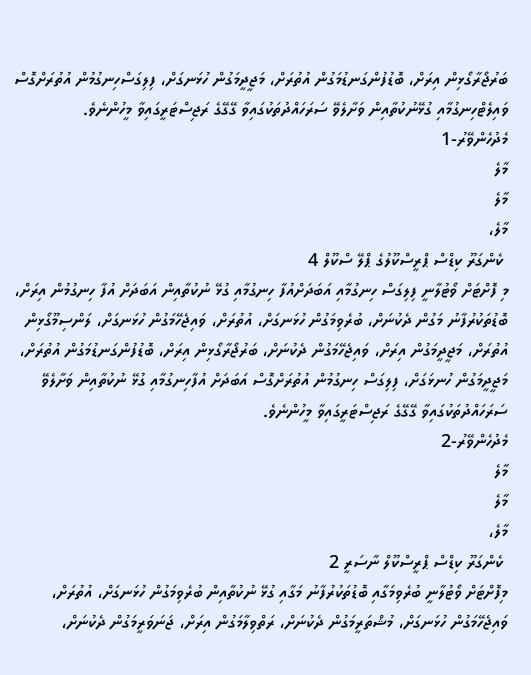ބަރުޖޯރާގޯޅިން އިރަށް، ބޮޑުފުންގަނޑުމަގުން އުތުރަށް، މަޖީދީމަގުން ހުޅަނގަށް، ފިލިގަސްހިނގުމުން އުތުރަށްގޮސް ވައިލެޓްހިނގުމާއި ގުޅޭނުކުތާއިން ވަށާލެވޭ ސަރަހައްދުތަކުގައިވާ ގޭގޭގެ ރަޖިސްޓަރީގައިވާ މީހުންނެވެ.
މެދުހެންވޭރު-1
މާލެ
މާލެ
މާލެ،
 ކެންގަރޫ ކިޑްސް ޕްރީސްކޫލުގެ ޕްލޭ ސްކޫލް 4
މި ފޮށްޓަށް ވޯޓުލާނީ ފިލިގަސް ހިނގުމާއި އަބަދަށްއުފާ ހިނގުމާއި ގުޅޭ ނުކުތާއިން އަބަދަށް އުފާ ހިނގުމުން އިރަށް، ބޮޑުތަކުރުފާނު މަގުން ދެކުނަށް، ބުރެވިމަގުން ހުޅަނގަށް، އުތުރަށް، ވައިޖެހޭމަގުން ހުޅަނގަށް، ލަންސިމޫގޯޅިން އުތުރަށް، މަޖީދީމަގުން އިރަށް، ވައިޖެހޭމަގުން ދެކުނަށް، ބަރުޖޯރާގޯޅިން އިރަށް، ބޮޑުފުންގަނޑުމަގުން އުތުރަށް، މަޖީދީމަގުން ހުނޅަގަށް، ފިލިގަސް ހިނގުމުން އުތުރަށްގޮސް އަބަދަށް އުފާހިނގުމާއި ގުޅޭ ނުކުތާއިން ވަށާލެވޭ ސަރަހައްދުތަކުގައިވާ ގޭގޭގެ ރަޖިސްޓަރީގައިވާ މީހުންނެވެ.
މެދުހެންވޭރު-2
މާލެ
މާލެ
މާލެ،
 ކެންގަރޫ ކިޑްސް ޕްރީސްކޫލް ނާސަރީ 2
މިފޮށްޓަށް ވޯޓުލާނީ ބުރެވިމަގާއި ބޮޑުތަކުރުފާނު މަގާއި ގުޅޭ ނުކުތާއިން ބުރެވިމަގުން ހުޅަނގަށް، އުތުރަށް، ވައިޖެހޭމަގުން ހުޅަނގަށް، މުޝްތަރީމަގުން ދެކުނަށް، ރަތްވިލާމަގުން އިރަށް، ޖަނަވަރީމަގުން ދެކުނަށް،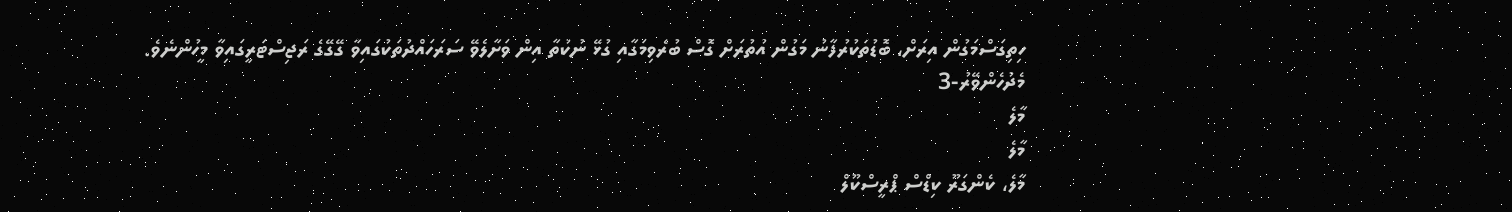ހިތިގަސްމަގުން އިރަށް، ބޮޑުތަކުރުފާނު މަގުން އުތުރަށް ގޮސް ބުރެވިމަގާއި ގުޅޭ ނުކުތާ އިން ވަށާލެވޭ ސަރަހައްދުތަކުގައިވާ ގޭގޭގެ ރަޖިސްޓަރީގައިވާ މީހުންނެވެ.
މެދުހެންވޭރު-3
މާލެ
މާލެ
މާލެ، ކެންގަރޫ ކިޑްސް ޕްރީސްކޫލް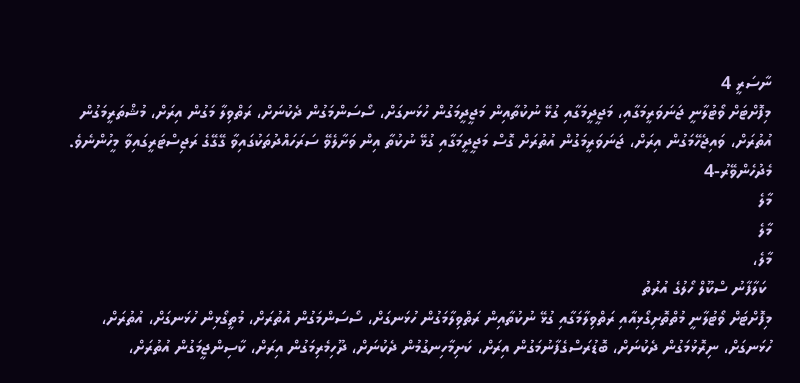ނާސަރީ 4
މިފޮށްޓަށް ވޯޓުލާނީ ޖަނަވަރީމަގާއި، މަޖީދީމަގާއި ގުޅޭ ނުކުތާއިން މަޖީދީމަގުން ހުޅަނގަށް، ސޯސަންމަގުން ދެކުނަށް، ރަތްވިލާ މަގުން އިރަށް، މުޝްތަރީމަގުން އުތުރަށް، ވައިޖެހޭމަގުން އިރަށް، ޖަނަވަރީމަގުން އުތުރަށް ގޮސް މަޖީދީމަގާއި ގުޅޭ ނުކުތާ އިން ވަށާލެވޭ ސަރަހައްދުތަކުގައިވާ ގޭގޭގެ ރަޖިސްޓަރީގައިވާ މީހުންނެވެ.
މެދުހެންވޭރު-4
މާލެ
މާލެ
މާލެ،
 ކަލާފާނު ސްކޫލް ހޯލުގެ އުރުތު
މިފޮށްޓަށް ވޯޓުލާނީ މުތްތޮށިގޯޅިއާއި ރަތްވިލާމަގާއި ގުޅޭ ނުކުތާއިން ރަތްވިލާމަގުން ހުޅަނގަށް، ސޯސަންމަގުން އުތުރަށް، މުތީގޯޅިން ހުޅަނގަށް، އުތުރަށް، ހުޅަނގަށް، ނިރޮޅުމަގުން ދެކުނަށް، ބޮޑުރަސްގެފާނުމަގުން އިރަށް، ކަށިމާހިނގުމުން ދެކުނަށް، ދޫހިމެރިމަގުން އިރަށް، ކާސިންޖީމަގުން އުތުރަށް،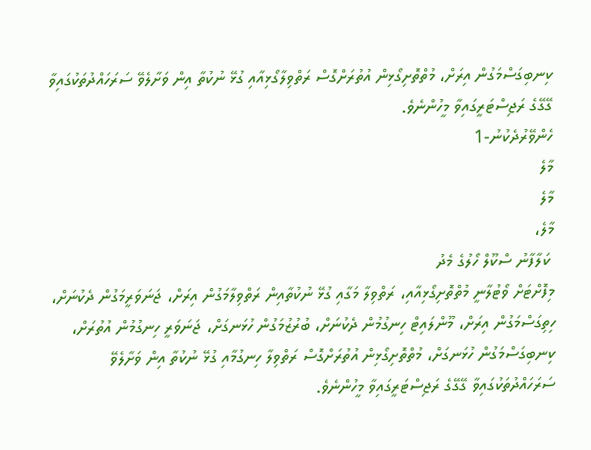ކިނބިގަސްމަގުން އިރަށް، މުތްތޮށިގޯޅިން އުތުރަށްގޮސް ރަތްވިލާގޯޅިއާއި ގުޅޭ ނުކުތާ އިން ވަށާލެވޭ ސަރަހައްދުތަކުގައިވާ ގޭގޭގެ ރަޖިސްޓަރީގައިވާ މީހުންނެވެ.
ހެންވޭރުދެކުނު-1
މާލެ
މާލެ
މާލެ،
 ކަލާފާނު ސްކޫލް ހޯލުގެ މެދު
މިފޮށްޓަށް ވޯޓުލާނީ މުތްތޮށިގޯޅިއާއި، ރަތްވިލާ މަގާއި ގުޅޭ ނުކުތާއިން ރަތްވިލާމަގުން އިރަށް، ޖަނަވަރީމަގުން ދެކުނަށް، ހިތިގަސްމަގުން އިރަށް، މޫންލައިޓް ހިނގުމުން ދެކުނަށް، ބުރުޒުމަގުން ހުޅަނގަށް، ޖަނަވަރީ ހިނގުމުން އުތުރަށް، ކިނބިގަސްމަގުން ހުޅަނގަށް، މުތްތޮށިގޯޅިން އުތުރަށްގޮސް ރަތްވިލާ ހިނގުމާއި ގުޅޭ ނުކުތާ އިން ވަށާލެވޭ ސަރަހައްދުތަކުގައިވާ ގޭގޭގެ ރަޖިސްޓަރީގައިވާ މީހުންނެވެ.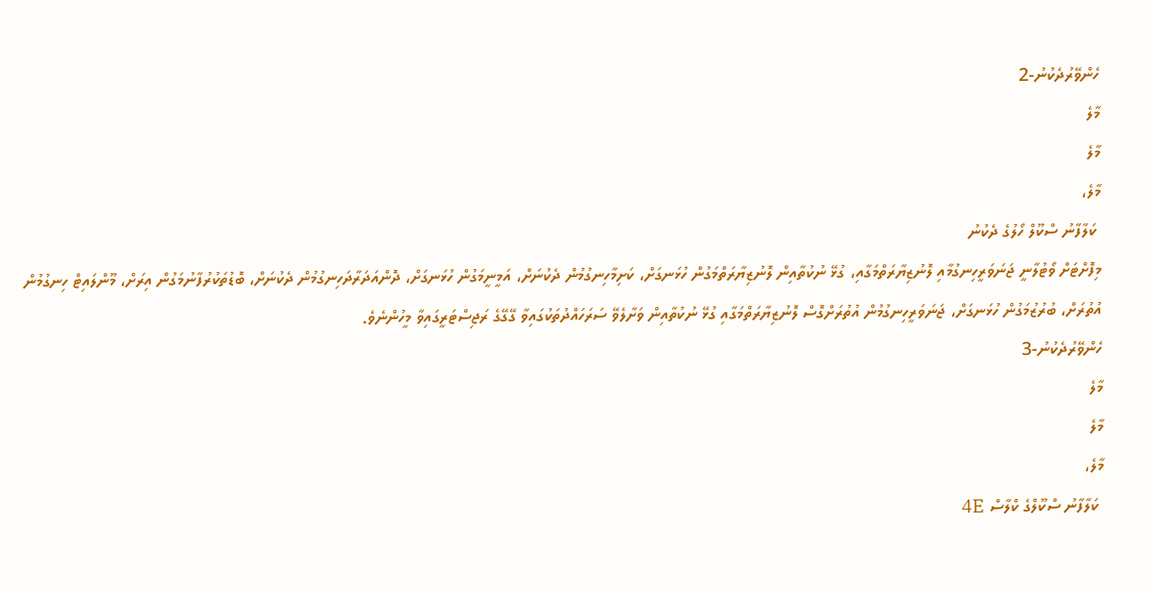ހެންވޭރުދެކުނު-2
މާލެ
މާލެ
މާލެ،
 ކަލާފާނު ސްކޫލް ހޯލުގެ ދެކުނު
މިފޮށްޓަށް ވޯޓުލާނީ ޖަނަވަރީހިނގުމާއި ލޮނުޒިޔާރަތްމަގާއި، ގުޅޭ ނުކުތާއިން ލޮނުޒިޔާރަތްމަގުން ހުޅަނގަށް، ކަށިމާހިނގުމުން ދެކުނަށް، އަމީނީމަގުން ހުޅަނގަށް، ދޮންއަދަރާދަހިނގުމުން ދެކުނަށް، ބޮޑުތަކުރުފާނުމަގުން އިރަށް، މޫންލައިޓް ހިނގުމުން އުތުރަށް، ބުރުޒުމަގުން ހުޅަނގަށް، ޖަނަވަރީހިނގުމުން އުތުރަށްގޮސް ލޮނުޒިޔާރަތްމަގާއި ގުޅޭ ނުކުތާއިން ވަށާލެވޭ ސަރަހައްދުތަކުގައިވާ ގޭގޭގެ ރަޖިސްޓަރީގައިވާ މީހުންނެވެ.
ހެންވޭރުދެކުނު-3
މާލެ
މާލެ
މާލެ،
 ކަލާފާނު ސްކޫލްގެ ކްލާސް 4E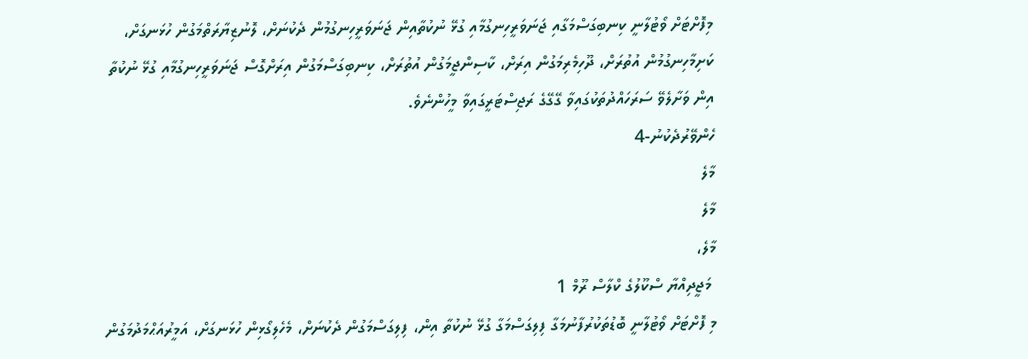މިފޮށްޓަށް ވޯޓުލާނީ ކިނބިގަސްމަގާއި ޖަނަވަރީހިނގުމާއި ގުޅޭ ނުކުތާއިން ޖަނަވަރީހިނގުމުން ދެކުނަށް، ލޮނުޒިޔާރަތްމަގުން ހުޅަނގަށް، ކަށިމާހިނގުމުން އުތުރަށް، ދޫހިމެރިމަގުން އިރަށް، ކާސިންޖީމަގުން އުތުރަށް، ކިނބިގަސްމަގުން އިރަށްގޮސް ޖަނަވަރީހިނގުމާއި ގުޅޭ ނުކުތާ އިން ވަށާލެވޭ ސަރަހައްދުތަކުގައިވާ ގޭގޭގެ ރަޖިސްޓަރީގައިވާ މީހުންނެވެ.
ހެންވޭރުދެކުނު-4
މާލެ
މާލެ
މާލެ،
 މަޖީދިއްޔާ ސްކޫލުގެ ކްލާސް ރޫމް 1
މި ފޮށްޓަށް ވޯޓުލާނީ ބޮޑުތަކުރުފާނުމަގާ ފިލިގަސްމަގާ ގުޅޭ ނުކުތާ އިން، ފިލިގަސްމަގުން ދެކުނަށް، މެހެލިގޯޅިން ހުޅަނގަށް، އަމީރުއަޙްމަދުމަގުން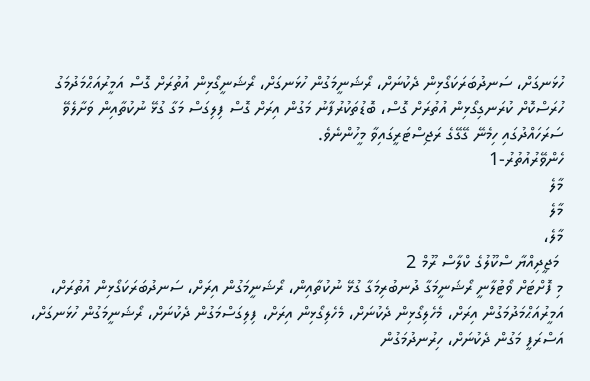ހުޅަނގަށް، ސަނދުބަރަކަގޯޅިން ދެކުނަށް، ރޯޝަނީމަގުން ހުޅަނގަށް، ރޯޝަނީގޯޅިން އުތުރަށް ގޮސް އަމީރުއަޙްމަދުމަގު ހުރަސްކޮށް ކުރަނގިގޯޅިން އުތުރަށް ގޮސް، ބޮޑުތަކުރުފާނު މަގުން އިރަށް ގޮސް ފިލިގަސް މަގާ ގުޅޭ ނުކުތާއިން ވަށާލެވޭ ސަރަހައްދުގައި ހިމެނޭ ގޭގޭގެ ރަޖިސްޓަރީގައިވާ މީހުންނެވެ.
ހެންވޭރުއުތުރު-1
މާލެ
މާލެ
މާލެ،
 މަޖީދިއްޔާ ސްކޫލުގެ ކްލާސް ރޫމް 2
މި ފޮށްޓަށް ވޯޓުލާނީ ރޯޝަނީމަގާ ދުނބުރިމަގާ ގުޅޭ ނުކުތާއިން، ރޯޝަނީމަގުން އިރަށް، ސަނދުބަރަކަގޯޅިން އުތުރަށް، އަމީރުއަޙްމަދުމަގުން އިރަށް، މެހެލިގޯޅިން ދެކުނަށް، މެހެލިގޯޅިން އިރަށް، ފިލިގަސްމަގުން ދެކުނަށް، ރޯޝަނީމަގުން ހުޅަނގަށް، އަސްރަފީ މަގުން ދެކުނަށް، ހިރުނދުމަގުން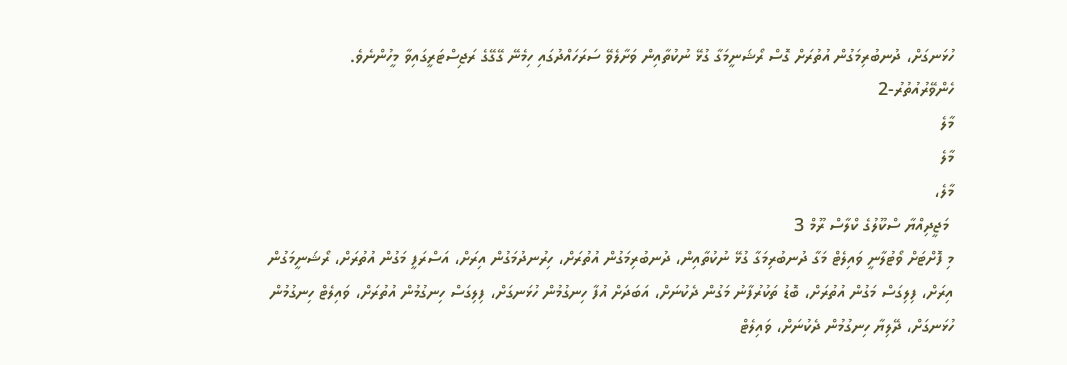ހުޅަނގަށް، ދުނބުރިމަގުން އުތުރަށް ގޮސް ރޯޝަނީމަގާ ގުޅޭ ނުކުތާއިން ވަށާލެވޭ ސަރަހައްދުގައި ހިމެނޭ ގޭގޭގެ ރަޖިސްޓަރީގައިވާ މީހުންނެވެ.
ހެންވޭރުއުތުރު-2
މާލެ
މާލެ
މާލެ،
 މަޖީދިއްޔާ ސްކޫލުގެ ކްލާސް ރޫމް 3
މި ފޮށްޓަށް ވޯޓުލާނީ ވައިލެޓް މަގާ ދުނބުރިމަގާ ގުޅޭ ނުކުތާއިން، ދުނބުރިމަގުން އުތުރަށް، ހިރުނދުމަގުން އިރަށް، އަސްރަފީ މަގުން އުތުރަށް، ރޯޝަނީމަގުން އިރަށް، ފިލިގަސް މަގުން އުތުރަށް، ބޮޑު ތަކުރުފާނު މަގުން ދެކުނަށް، އަބަދަށް އުފާ ހިނގުމުން ހުޅަނގަށް، ފިލިގަސް ހިނގުމުން އުތުރަށް، ވައިލެޓް ހިނގުމުން ހުޅަނގަށް، ދޭލިޔާ ހިނގުމުން ދެކުނަށް، ވައިލެޓް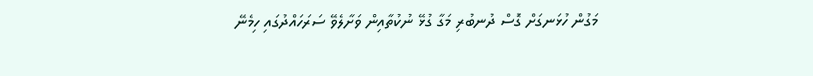މަގުން ހުޅަނގަށް ގޮސް ދުނބުރި މަގާ ގުޅޭ ނުކުތާއިން ވަށާލެވޭ ސަރަހައްދުގައި ހިމެނޭ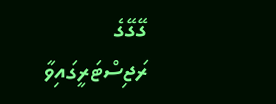ގޭގޭގެ ރަޖިސްޓަރީގައިވާ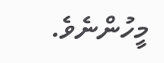މީހުންނެވެ.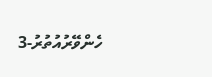ހެންވޭރުއުތުރު-3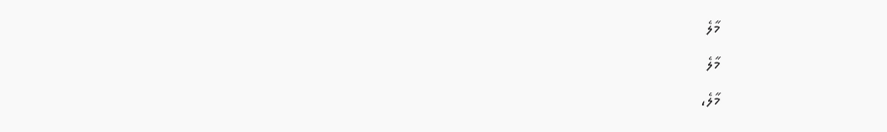މާލެ
މާލެ
މާލެ،